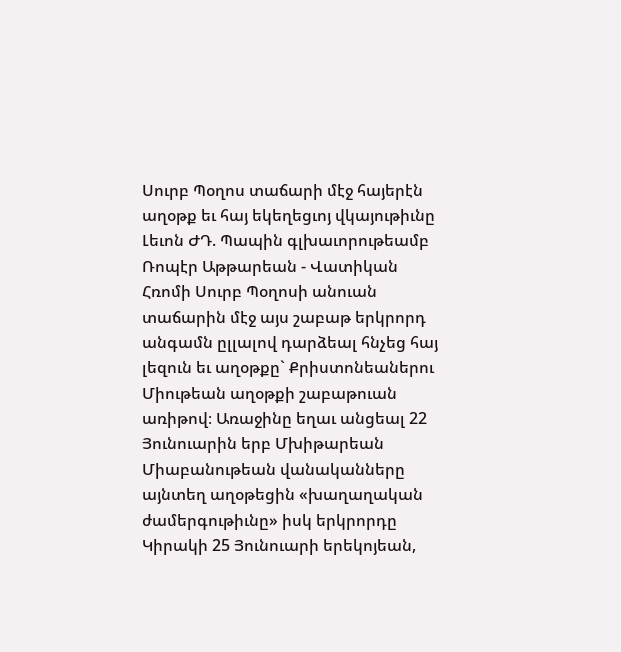Սուրբ Պօղոս տաճարի մէջ հայերէն աղօթք եւ հայ եկեղեցւոյ վկայութիւնը Լեւոն ԺԴ. Պապին գլխաւորութեամբ
Ռոպէր Աթթարեան - Վատիկան
Հռոմի Սուրբ Պօղոսի անուան տաճարին մէջ այս շաբաթ երկրորդ անգամն ըլլալով դարձեալ հնչեց հայ լեզուն եւ աղօթքը` Քրիստոնեաներու Միութեան աղօթքի շաբաթուան առիթով։ Առաջինը եղաւ անցեալ 22 Յունուարին երբ Մխիթարեան Միաբանութեան վանականները այնտեղ աղօթեցին «խաղաղական ժամերգութիւնը» իսկ երկրորդը Կիրակի 25 Յունուարի երեկոյեան,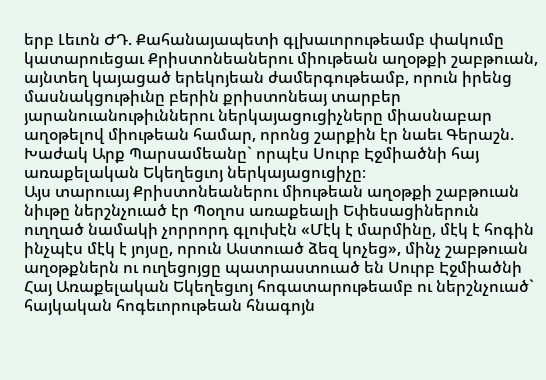երբ Լեւոն ԺԴ. Քահանայապետի գլխաւորութեամբ փակումը կատարուեցաւ Քրիստոնեաներու միութեան աղօթքի շաբթուան, այնտեղ կայացած երեկոյեան ժամերգութեամբ, որուն իրենց մասնակցութիւնը բերին քրիստոնեայ տարբեր յարանուանութիւններու ներկայացուցիչները միասնաբար աղօթելով միութեան համար, որոնց շարքին էր նաեւ Գերաշն. Խաժակ Արք Պարսամեանը` որպէս Սուրբ Էջմիածնի հայ առաքելական Եկեղեցւոյ ներկայացուցիչը։
Այս տարուայ Քրիստոնեաներու միութեան աղօթքի շաբթուան նիւթը ներշնչուած էր Պօղոս առաքեալի Եփեսացիներուն ուղղած նամակի չորրորդ գլուխէն «Մէկ է մարմինը, մէկ է հոգին ինչպէս մէկ է յոյսը, որուն Աստուած ձեզ կոչեց», մինչ շաբթուան աղօթքներն ու ուղեցոյցը պատրաստուած են Սուրբ Էջմիածնի Հայ Առաքելական Եկեղեցւոյ հոգատարութեամբ ու ներշնչուած` հայկական հոգեւորութեան հնագոյն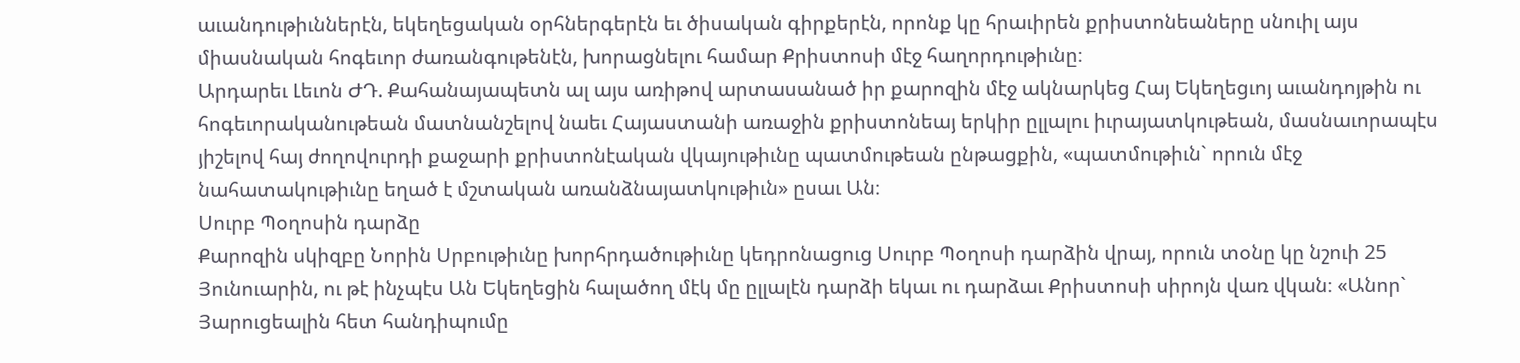աւանդութիւններէն, եկեղեցական օրհներգերէն եւ ծիսական գիրքերէն, որոնք կը հրաւիրեն քրիստոնեաները սնուիլ այս միասնական հոգեւոր ժառանգութենէն, խորացնելու համար Քրիստոսի մէջ հաղորդութիւնը։
Արդարեւ Լեւոն ԺԴ. Քահանայապետն ալ այս առիթով արտասանած իր քարոզին մէջ ակնարկեց Հայ Եկեղեցւոյ աւանդոյթին ու հոգեւորականութեան մատնանշելով նաեւ Հայաստանի առաջին քրիստոնեայ երկիր ըլլալու իւրայատկութեան, մասնաւորապէս յիշելով հայ ժողովուրդի քաջարի քրիստոնէական վկայութիւնը պատմութեան ընթացքին, «պատմութիւն` որուն մէջ նահատակութիւնը եղած է մշտական առանձնայատկութիւն» ըսաւ Ան։
Սուրբ Պօղոսին դարձը
Քարոզին սկիզբը Նորին Սրբութիւնը խորհրդածութիւնը կեդրոնացուց Սուրբ Պօղոսի դարձին վրայ, որուն տօնը կը նշուի 25 Յունուարին, ու թէ ինչպէս Ան Եկեղեցին հալածող մէկ մը ըլլալէն դարձի եկաւ ու դարձաւ Քրիստոսի սիրոյն վառ վկան։ «Անոր` Յարուցեալին հետ հանդիպումը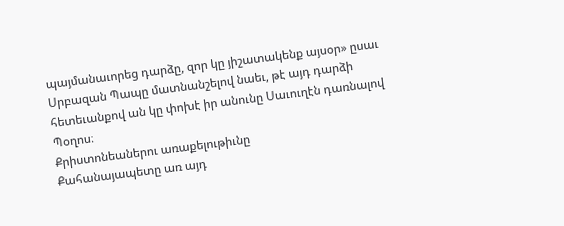պայմանաւորեց դարձը, զոր կը յիշատակենք այսօր» ըսաւ Սրբազան Պապը մատնանշելով նաեւ, թէ այդ դարձի հետեւանքով ան կը փոխէ իր անունը Սաւուղէն դառնալով Պօղոս։
Քրիստոնեաներու առաքելութիւնը
Քահանայապետը առ այդ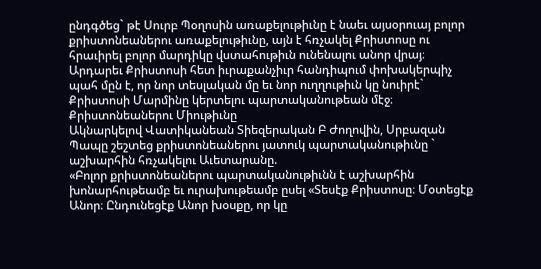ընդգծեց` թէ Սուրբ Պօղոսին առաքելութիւնը է նաեւ այսօրուայ բոլոր քրիստոնեաներու առաքելութիւնը, այն է հռչակել Քրիստոսը ու հրաւիրել բոլոր մարդիկը վստահութիւն ունենալու անոր վրայ։ Արդարեւ Քրիստոսի հետ իւրաքանչիւր հանդիպում փոխակերպիչ պահ մըն է, որ նոր տեսլական մը եւ նոր ուղղութիւն կը նուիրէ` Քրիստոսի Մարմինը կերտելու պարտականութեան մէջ։
Քրիստոնեաներու Միութիւնը
Ակնարկելով Վատիկանեան Տիեզերական Բ Ժողովին, Սրբազան Պապը շեշտեց քրիստոնեաներու յատուկ պարտականութիւնը ` աշխարհին հռչակելու Աւետարանը.
«Բոլոր քրիստոնեաներու պարտականութիւնն է աշխարհին խոնարհութեամբ եւ ուրախութեամբ ըսել «Տեսէք Քրիստոսը։ Մօտեցէք Անոր։ Ընդունեցէք Անոր խօսքը, որ կը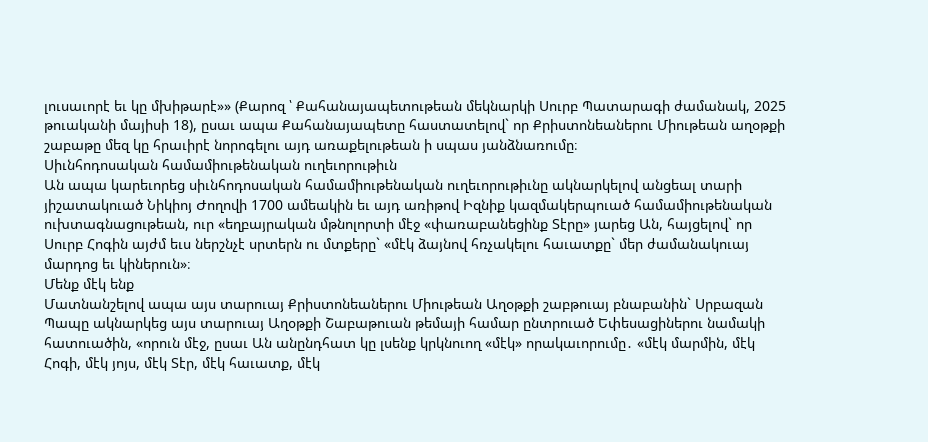լուսաւորէ եւ կը մխիթարէ»» (Քարոզ ՝ Քահանայապետութեան մեկնարկի Սուրբ Պատարագի ժամանակ, 2025 թուականի մայիսի 18), ըսաւ ապա Քահանայապետը հաստատելով` որ Քրիստոնեաներու Միութեան աղօթքի շաբաթը մեզ կը հրաւիրէ նորոգելու այդ առաքելութեան ի սպաս յանձնառումը։
Սիւնհոդոսական համամիութենական ուղեւորութիւն
Ան ապա կարեւորեց սիւնհոդոսական համամիութենական ուղեւորութիւնը ակնարկելով անցեալ տարի յիշատակուած Նիկիոյ Ժողովի 1700 ամեակին եւ այդ առիթով Իզնիք կազմակերպուած համամիութենական ուխտագնացութեան, ուր «եղբայրական մթնոլորտի մէջ «փառաբանեցինք Տէրը» յարեց Ան, հայցելով` որ Սուրբ Հոգին այժմ եւս ներշնչէ սրտերն ու մտքերը` «մէկ ձայնով հռչակելու հաւատքը` մեր ժամանակուայ մարդոց եւ կիներուն»։
Մենք մէկ ենք
Մատնանշելով ապա այս տարուայ Քրիստոնեաներու Միութեան Աղօթքի շաբթուայ բնաբանին` Սրբազան Պապը ակնարկեց այս տարուայ Աղօթքի Շաբաթուան թեմայի համար ընտրուած Եփեսացիներու նամակի հատուածին, «որուն մէջ, ըսաւ Ան անընդհատ կը լսենք կրկնուող «մէկ» որակաւորումը․ «մէկ մարմին, մէկ Հոգի, մէկ յոյս, մէկ Տէր, մէկ հաւատք, մէկ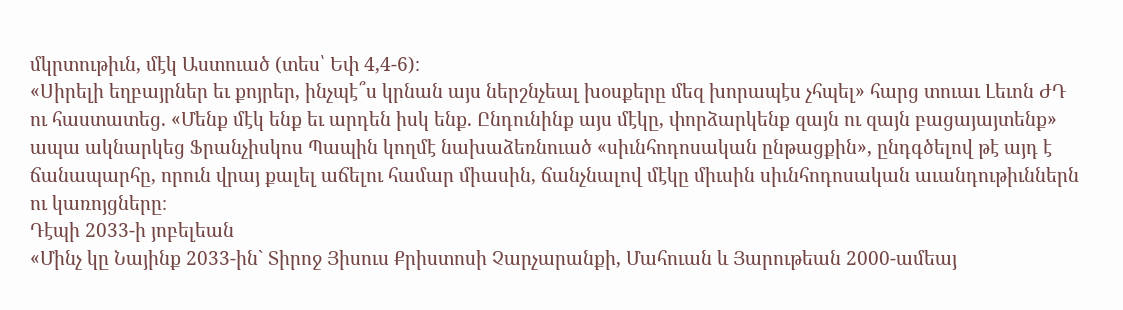մկրտութիւն, մէկ Աստուած (տես՝ Եփ 4,4-6)։
«Սիրելի եղբայրներ եւ քոյրեր, ինչպէ՞ս կրնան այս ներշնչեալ խօսքերը մեզ խորապէս չհպել» հարց տուաւ Լեւոն ԺԴ ու հաստատեց. «Մենք մէկ ենք եւ արդեն իսկ ենք. Ընդունինք այս մէկը, փորձարկենք զայն ու զայն բացայայտենք» ապա ակնարկեց Ֆրանչիսկոս Պապին կողմէ նախաձեռնուած «սիւնհոդոսական ընթացքին», ընդգծելով թէ այդ է ճանապարհը, որուն վրայ քալել աճելու համար միասին, ճանչնալով մէկը միւսին սիւնհոդոսական աւանդութիւններն ու կառոյցները։
Դէպի 2033-ի յոբելեան
«Մինչ կը Նայինք 2033-ին` Տիրոջ Յիսուս Քրիստոսի Չարչարանքի, Մահուան և Յարութեան 2000-ամեայ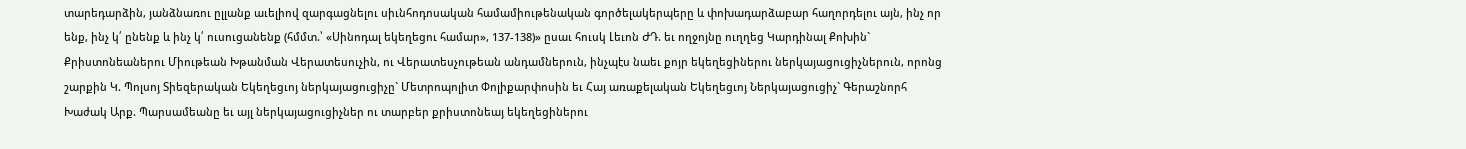տարեդարձին, յանձնառու ըլլանք աւելիով զարգացնելու սիւնհոդոսական համամիութենական գործելակերպերը և փոխադարձաբար հաղորդելու այն, ինչ որ ենք, ինչ կ՛ ընենք և ինչ կ՛ ուսուցանենք (հմմտ.՝ «Սինոդալ եկեղեցու համար», 137-138)» ըսաւ հուսկ Լեւոն ԺԴ. եւ ողջոյնը ուղղեց Կարդինալ Քոխին` Քրիստոնեաներու Միութեան Խթանման Վերատեսուչին, ու Վերատեսչութեան անդամներուն, ինչպէս նաեւ քոյր եկեղեցիներու ներկայացուցիչներուն, որոնց շարքին Կ. Պոլսոյ Տիեզերական Եկեղեցւոյ ներկայացուցիչը` Մետրոպոլիտ Փոլիքարփոսին եւ Հայ առաքելական Եկեղեցւոյ Ներկայացուցիչ` Գերաշնորհ Խաժակ Արք. Պարսամեանը եւ այլ ներկայացուցիչներ ու տարբեր քրիստոնեայ եկեղեցիներու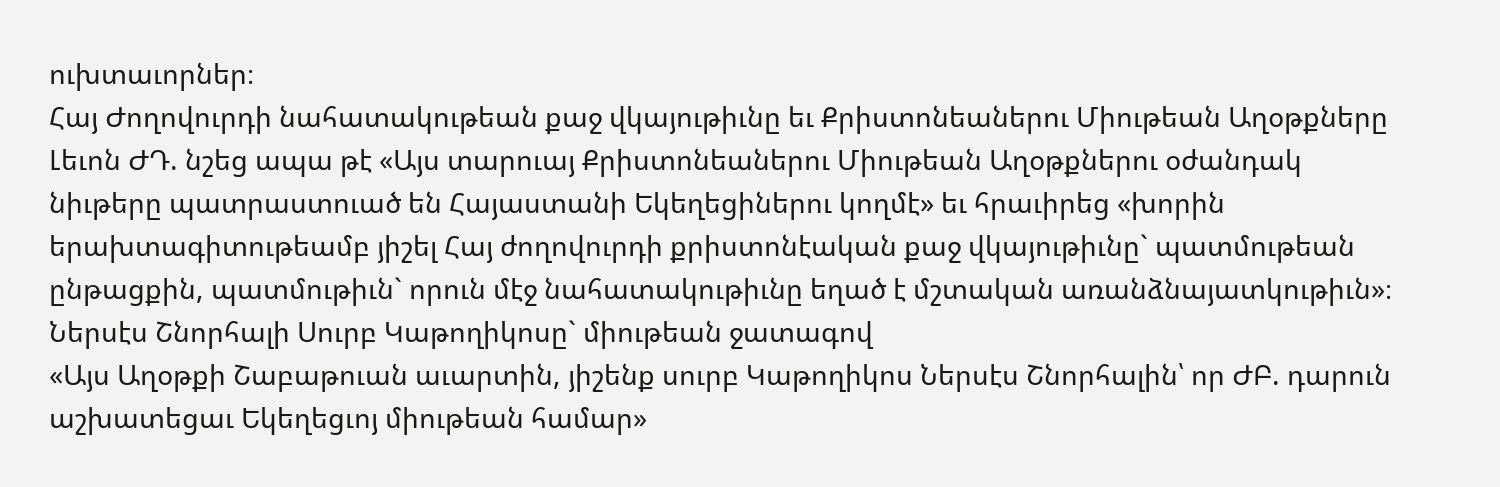ուխտաւորներ։
Հայ Ժողովուրդի նահատակութեան քաջ վկայութիւնը եւ Քրիստոնեաներու Միութեան Աղօթքները
Լեւոն ԺԴ. նշեց ապա թէ «Այս տարուայ Քրիստոնեաներու Միութեան Աղօթքներու օժանդակ նիւթերը պատրաստուած են Հայաստանի Եկեղեցիներու կողմէ» եւ հրաւիրեց «խորին երախտագիտութեամբ յիշել Հայ ժողովուրդի քրիստոնէական քաջ վկայութիւնը` պատմութեան ընթացքին, պատմութիւն` որուն մէջ նահատակութիւնը եղած է մշտական առանձնայատկութիւն»։
Ներսէս Շնորհալի Սուրբ Կաթողիկոսը` միութեան ջատագով
«Այս Աղօթքի Շաբաթուան աւարտին, յիշենք սուրբ Կաթողիկոս Ներսէս Շնորհալին՝ որ ԺԲ. դարուն աշխատեցաւ Եկեղեցւոյ միութեան համար»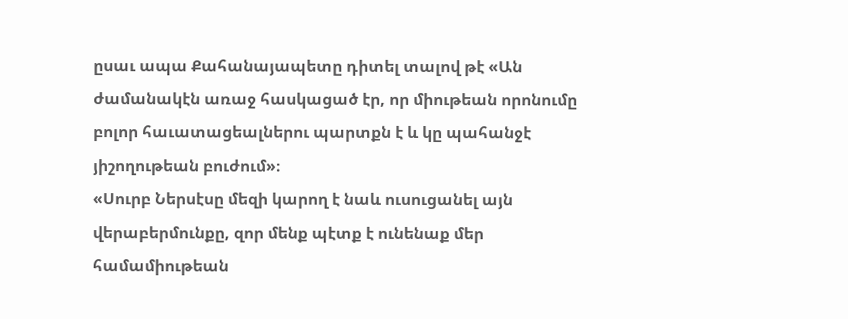ըսաւ ապա Քահանայապետը դիտել տալով թէ «Ան ժամանակէն առաջ հասկացած էր, որ միութեան որոնումը բոլոր հաւատացեալներու պարտքն է և կը պահանջէ յիշողութեան բուժում»։
«Սուրբ Ներսէսը մեզի կարող է նաև ուսուցանել այն վերաբերմունքը, զոր մենք պէտք է ունենաք մեր համամիութեան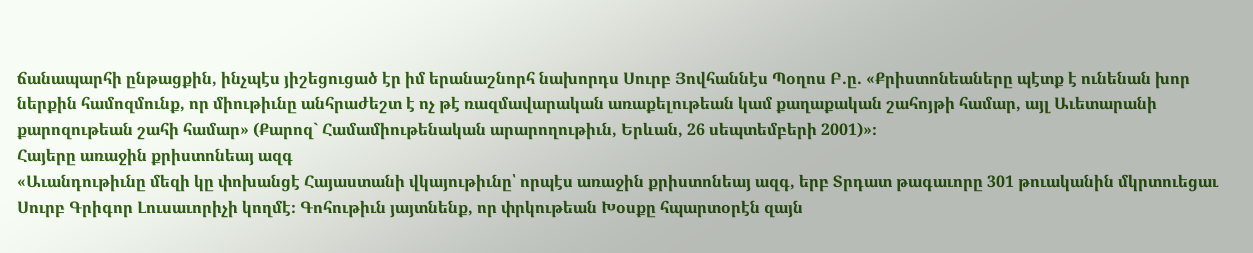ճանապարհի ընթացքին, ինչպէս յիշեցուցած էր իմ երանաշնորհ նախորդս Սուրբ Յովհաննէս Պօղոս Բ.ը. «Քրիստոնեաները պէտք է ունենան խոր ներքին համոզմունք, որ միութիւնը անհրաժեշտ է ոչ թէ ռազմավարական առաքելութեան կամ քաղաքական շահոյթի համար, այլ Աւետարանի քարոզութեան շահի համար» (Քարոզ` Համամիութենական արարողութիւն, Երևան, 26 սեպտեմբերի 2001)»։
Հայերը առաջին քրիստոնեայ ազգ
«Աւանդութիւնը մեզի կը փոխանցէ Հայաստանի վկայութիւնը՝ որպէս առաջին քրիստոնեայ ազգ, երբ Տրդատ թագաւորը 301 թուականին մկրտուեցաւ Սուրբ Գրիգոր Լուսաւորիչի կողմէ։ Գոհութիւն յայտնենք, որ փրկութեան Խօսքը հպարտօրէն զայն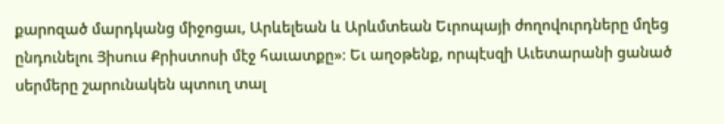քարոզած մարդկանց միջոցաւ, Արևելեան և Արևմտեան Եւրոպայի ժողովուրդները մղեց ընդունելու Յիսուս Քրիստոսի մէջ հաւատքը»։ Եւ աղօթենք, որպէսզի Աւետարանի ցանած սերմերը շարունակեն պտուղ տալ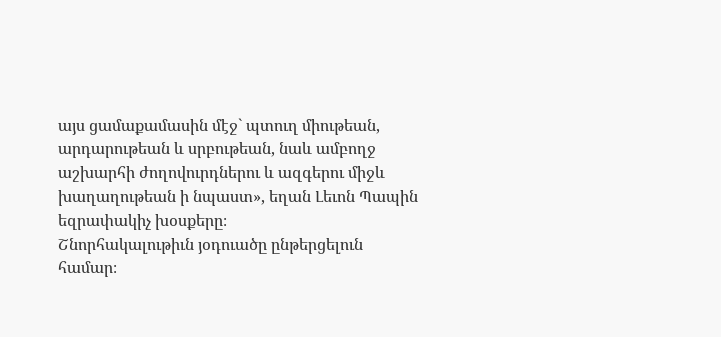այս ցամաքամասին մէջ` պտուղ միութեան, արդարութեան և սրբութեան, նաև ամբողջ աշխարհի ժողովուրդներու և ազգերու միջև խաղաղութեան ի նպաստ», եղան Լեւոն Պապին եզրափակիչ խօսքերը։
Շնորհակալութիւն յօդուածը ընթերցելուն համար։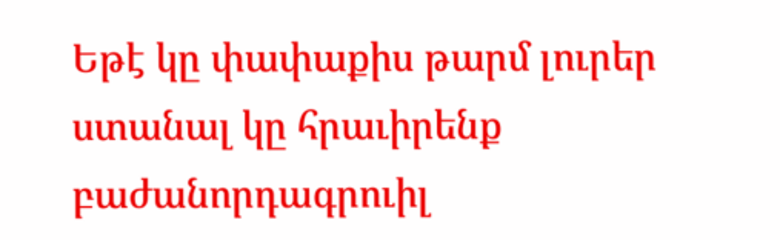Եթէ կը փափաքիս թարմ լուրեր ստանալ կը հրաւիրենք բաժանորդագրուիլ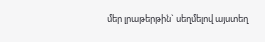մեր լրաթերթին` սեղմելով այստեղ